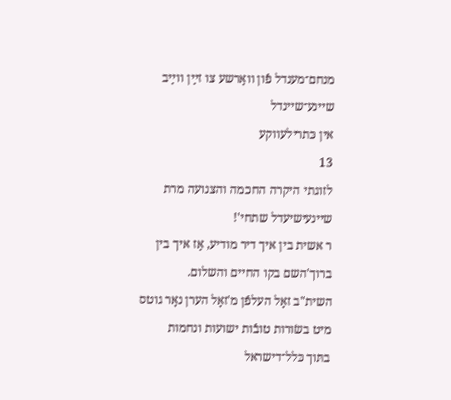מנחם־מענדל פֿון װאַרשע צו זײַן װײַב שײנע־שײנדל
אין כּתרילעװקע
13
לזוגתי היקרה החכמה והצנועה מרת שײנעישיעדל שתחי'!
ר אשית בין איך דיר מודיע, אַז איך בין ברוך'השם בקו החײם והשלום.
השית"ב זאָל העלפֿן מ'זאָל הערן נאָר גוטס מיט בשׂורות טובֿות ישועות ונחמות
בתּוך כּלל־דישראל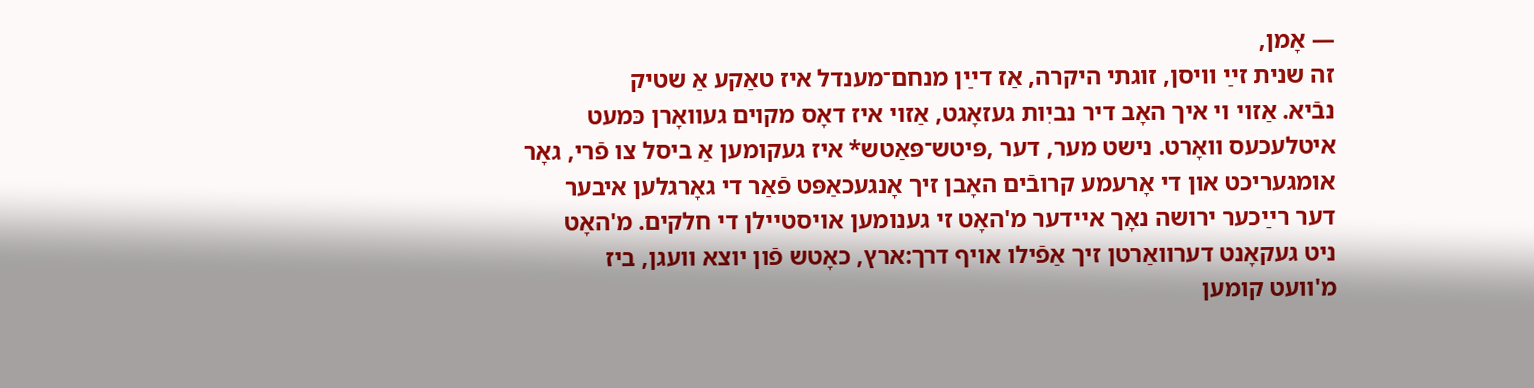― אָמן,
זה שנית זײַ װיסן, זוגתי היקרה, אַז דײַן מנחם־מענדל איז טאַקע אַ שטיק
נבֿיא. אַזױ ױ איך האָב דיר נביִות געזאָגט, אַזױ איז דאָס מקוים געװאָרן כּמעט
איטלעכעס װאָרט. נישט מער, דער ,פּיטש־פּאַטש* איז געקומען אַ ביסל צו פֿרי, גאָר
אומגעריכט און די אָרעמע קרובֿים האָבן זיך אָנגעכאַפּט פֿאַר די גאָרגלען איבער
דער רײַכער ירושה נאָך אײדער מ'האָט זי גענומען אױסטײלן די חלקים. מ'האָט
ניט געקאָנט דערװאַרטן זיך אַפֿילו אױף דרך:ארץ, כאָטש פֿון יוצא װעגן, ביז
מ'װעט קומען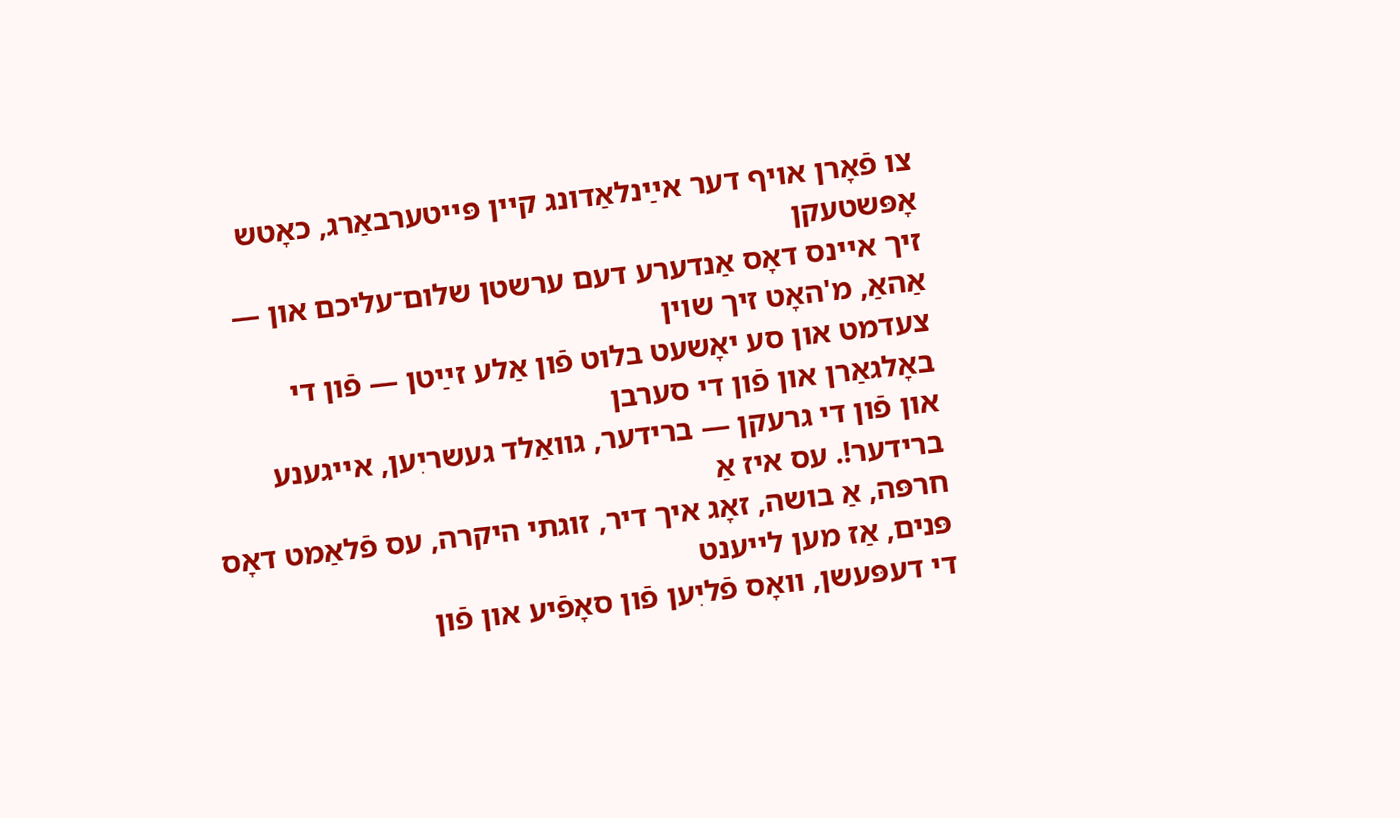צו פֿאָרן אױף דער אײַנלאַדונג קײן פּײטערבאַרג, כאָטש אָפּשטעקן
זיך אײנס דאָס אַנדערע דעם ערשטן שלום־עליכם און ― אַהאַ, מ'האָט זיך שױן
צעדמט און סע יאָשעט בלוט פֿון אַלע זײַטן ― פֿון די באָלגאַרן און פֿון די סערבן
און פֿון די גרעקן ― ברידער, גװאַלד געשריִען, אײגענע ברידער!. עס איז אַ
חרפּה, אַ בושה, זאָג איך דיר, זוגתי היקרה, עס פֿלאַמט דאָס פּנים, אַז מען לײענט
די דעפּעשן, װאָס פֿליִען פֿון סאָפֿיע און פֿון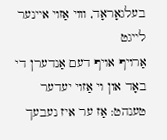בעלגאָראָד, װױ אַזױ אײנער לײגט
אַרױף אױף דעם אַנדערן די באָד און ױ אַזױ יעדער טענהט: אַז ער איז נעבעך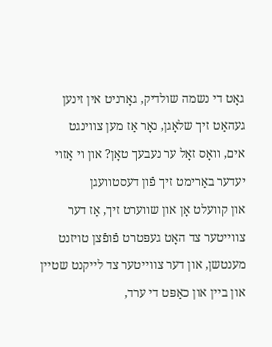גאָט די נשמה שולדיק, גאָרניט אין זינען געהאַט זיך שלאָגן, נאָר אַז מען צװינגט
אים, װאָס זאָל ער נעבעך טאָן? און ױ אַזױ יעדער באַרימט זיך פֿון דעסטװעגן
און קװעלט אָן און שװערט זיך, אַז דער צװײטער צד האָט געפּטרט פֿופֿצן טױזנט
מענטשן, און דער צװײטער צד לײקנט שטײן און בײן און כאַפּט די ערד,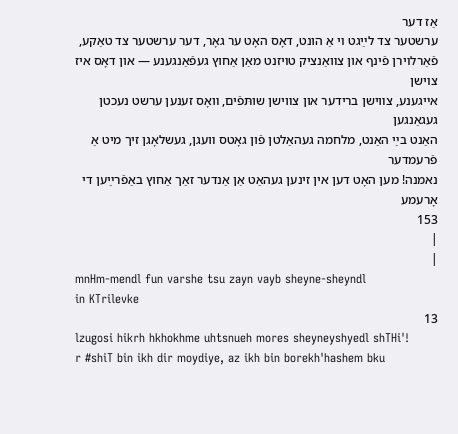אַז דער
ערשטער צד לײַגט ױ אַ הונט, דאָס האָט ער גאָר, דער ערשטער צד טאַקע,
פֿאַרלױרן פֿינף און צװאַנציק טױזנט מאַן אַחוץ געפֿאַנגענע ― און דאָס איז צױשן
אײגענע, צװישן ברידער און צװישן שותּפֿים, װאָס זענען ערשט נעכטן געגאַנגען
האַנט בײַ האַנט, מלחמה געהאַלטן פֿון גאָטס װעגן, געשלאָגן זיך מיט אַ פֿרעמדער
נאמנה! מען האָט דען אין זינען געהאַט אַן אַנדער זאַך אַחוץ באַפֿרײַען די אָרעמע
153
|
|
mnHm-mendl fun varshe tsu zayn vayb sheyne-sheyndl
in KTrilevke
13
lzugosi hikrh hkhokhme uhtsnueh mores sheyneyshyedl shTHi'!
r #shiT bin ikh dir moydiye, az ikh bin borekh'hashem bku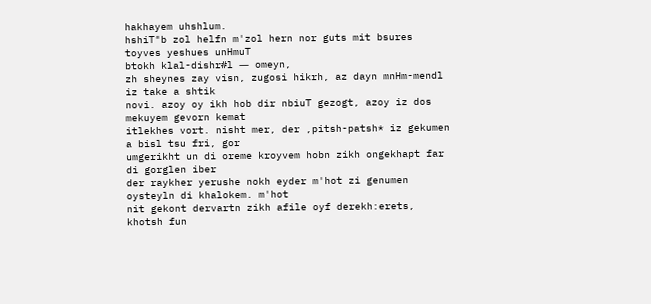hakhayem uhshlum.
hshiT"b zol helfn m'zol hern nor guts mit bsures toyves yeshues unHmuT
btokh klal-dishr#l ― omeyn,
zh sheynes zay visn, zugosi hikrh, az dayn mnHm-mendl iz take a shtik
novi. azoy oy ikh hob dir nbiuT gezogt, azoy iz dos mekuyem gevorn kemat
itlekhes vort. nisht mer, der ,pitsh-patsh* iz gekumen a bisl tsu fri, gor
umgerikht un di oreme kroyvem hobn zikh ongekhapt far di gorglen iber
der raykher yerushe nokh eyder m'hot zi genumen oysteyln di khalokem. m'hot
nit gekont dervartn zikh afile oyf derekh:erets, khotsh fun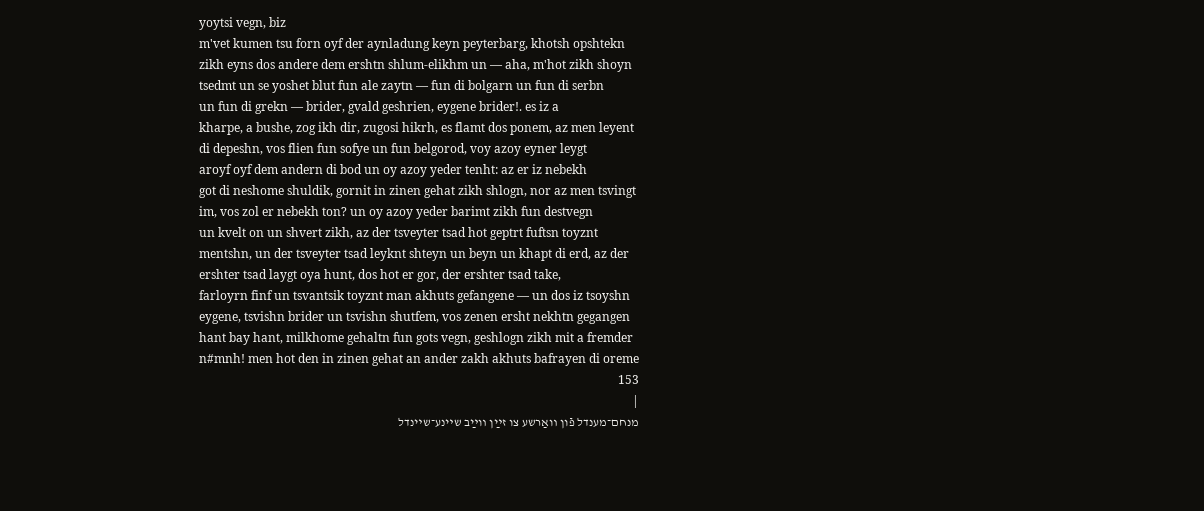yoytsi vegn, biz
m'vet kumen tsu forn oyf der aynladung keyn peyterbarg, khotsh opshtekn
zikh eyns dos andere dem ershtn shlum-elikhm un ― aha, m'hot zikh shoyn
tsedmt un se yoshet blut fun ale zaytn ― fun di bolgarn un fun di serbn
un fun di grekn ― brider, gvald geshrien, eygene brider!. es iz a
kharpe, a bushe, zog ikh dir, zugosi hikrh, es flamt dos ponem, az men leyent
di depeshn, vos flien fun sofye un fun belgorod, voy azoy eyner leygt
aroyf oyf dem andern di bod un oy azoy yeder tenht: az er iz nebekh
got di neshome shuldik, gornit in zinen gehat zikh shlogn, nor az men tsvingt
im, vos zol er nebekh ton? un oy azoy yeder barimt zikh fun destvegn
un kvelt on un shvert zikh, az der tsveyter tsad hot geptrt fuftsn toyznt
mentshn, un der tsveyter tsad leyknt shteyn un beyn un khapt di erd, az der
ershter tsad laygt oya hunt, dos hot er gor, der ershter tsad take,
farloyrn finf un tsvantsik toyznt man akhuts gefangene ― un dos iz tsoyshn
eygene, tsvishn brider un tsvishn shutfem, vos zenen ersht nekhtn gegangen
hant bay hant, milkhome gehaltn fun gots vegn, geshlogn zikh mit a fremder
n#mnh! men hot den in zinen gehat an ander zakh akhuts bafrayen di oreme
153
|
מנחם־מענדל פֿון װאַרשע צו זײַן װײַב שײנע־שײנדל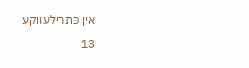אין כּתרילעװקע
13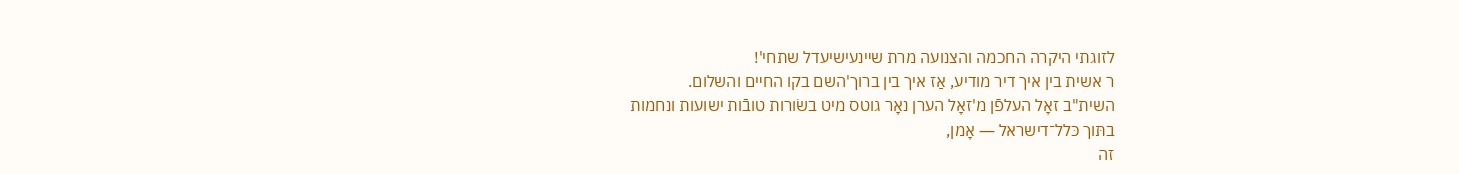לזוגתי היקרה החכמה והצנועה מרת שײנעישיעדל שתחי'!
ר אשית בין איך דיר מודיע, אַז איך בין ברוך'השם בקו החײם והשלום.
השית"ב זאָל העלפֿן מ'זאָל הערן נאָר גוטס מיט בשׂורות טובֿות ישועות ונחמות
בתּוך כּלל־דישראל ― אָמן,
זה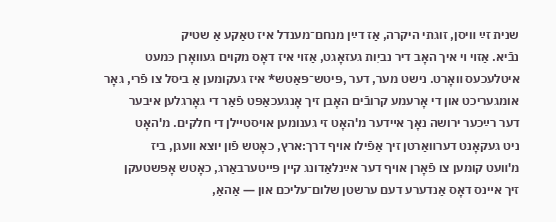שנית זײַ װיסן, זוגתי היקרה, אַז דײַן מנחם־מענדל איז טאַקע אַ שטיק
נבֿיא. אַזױ ױ איך האָב דיר נביִות געזאָגט, אַזױ איז דאָס מקוים געװאָרן כּמעט
איטלעכעס װאָרט. נישט מער, דער ,פּיטש־פּאַטש* איז געקומען אַ ביסל צו פֿרי, גאָר
אומגעריכט און די אָרעמע קרובֿים האָבן זיך אָנגעכאַפּט פֿאַר די גאָרגלען איבער
דער רײַכער ירושה נאָך אײדער מ'האָט זי גענומען אױסטײלן די חלקים. מ'האָט
ניט געקאָנט דערװאַרטן זיך אַפֿילו אױף דרך:ארץ, כאָטש פֿון יוצא װעגן, ביז
מ'װעט קומען צו פֿאָרן אױף דער אײַנלאַדונג קײן פּײטערבאַרג, כאָטש אָפּשטעקן
זיך אײנס דאָס אַנדערע דעם ערשטן שלום־עליכם און ― אַהאַ,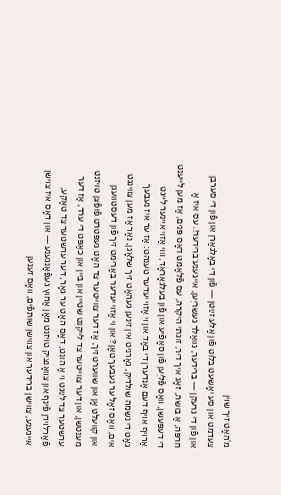מ'האָט זיך שױן
צעדמט און סע יאָשעט בלוט פֿון אַלע זײַטן ― פֿון די באָלגאַרן און פֿון די סערבן
און פֿון די גרעקן ― ברידער, גװאַלד געשריִען, אײגענע ברידער!. עס איז אַ
חרפּה, אַ בושה, זאָג איך דיר, זוגתי היקרה, עס פֿלאַמט דאָס פּנים, אַז מען לײענט
די דעפּעשן, װאָס פֿליִען פֿון סאָפֿיע און פֿון בעלגאָראָד, װױ אַזױ אײנער לײגט
אַרױף אױף דעם אַנדערן די באָד און ױ אַזױ יעדער טענהט: אַז ער איז נעבעך
גאָט די נשמה שולדיק, גאָרניט אין זינען געהאַט זיך שלאָגן, נאָר אַז מען צװינגט
אים, װאָס זאָל ער נעבעך טאָן? און ױ אַזױ יעדער באַרימט זיך פֿון דעסטװעגן
און קװעלט אָן און שװערט זיך, אַז דער צװײטער צד האָט געפּטרט פֿופֿצן טױזנט
מענטשן, און דער צװײטער צד לײקנט שטײן און בײן און כאַפּט די ערד, אַז דער
ערשטער צד לײַגט ױ אַ הונט, דאָס האָט ער גאָר, דער ערשטער צד טאַקע,
פֿאַרלױרן פֿינף און צװאַנציק טױזנט מאַן אַחוץ געפֿאַנגענע ― און דאָס איז צױשן
אײגענע, צװישן ברידער און צװישן שותּפֿים, װאָס זענען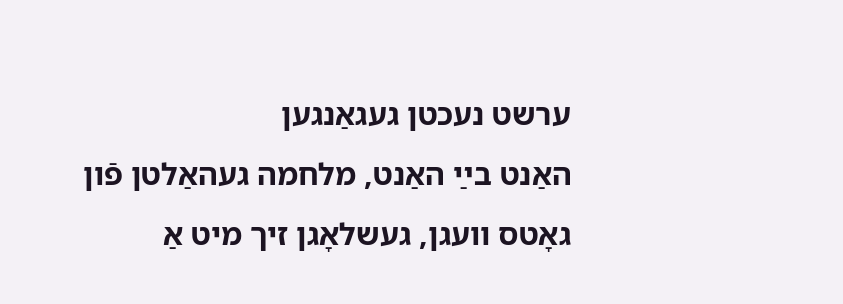ערשט נעכטן געגאַנגען
האַנט בײַ האַנט, מלחמה געהאַלטן פֿון גאָטס װעגן, געשלאָגן זיך מיט אַ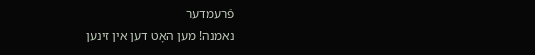פֿרעמדער
נאמנה! מען האָט דען אין זינען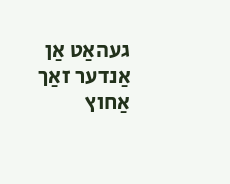געהאַט אַן אַנדער זאַך אַחוץ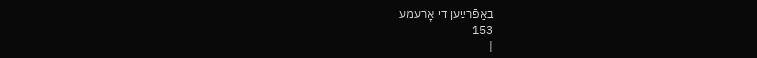באַפֿרײַען די אָרעמע
153
|